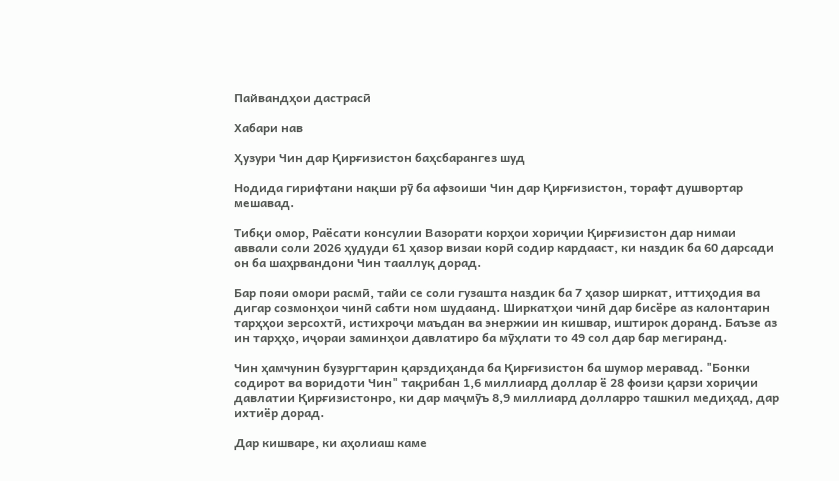Пайвандҳои дастрасӣ

Хабари нав

Ҳузури Чин дар Қирғизистон баҳсбарангез шуд

Нодида гирифтани нақши рӯ ба афзоиши Чин дар Қирғизистон, торафт душвортар мешавад.

Тибқи омор, Раёсати консулии Вазорати корҳои хориҷии Қирғизистон дар нимаи аввали соли 2026 ҳудуди 61 ҳазор визаи корӣ содир кардааст, ки наздик ба 60 дарсади он ба шаҳрвандони Чин тааллуқ дорад.

Бар пояи омори расмӣ, тайи се соли гузашта наздик ба 7 ҳазор ширкат, иттиҳодия ва дигар созмонҳои чинӣ сабти ном шудаанд. Ширкатҳои чинӣ дар бисёре аз калонтарин тарҳҳои зерсохтӣ, истихроҷи маъдан ва энержии ин кишвар, иштирок доранд. Баъзе аз ин тарҳҳо, иҷораи заминҳои давлатиро ба мӯҳлати то 49 сол дар бар мегиранд.

Чин ҳамчунин бузургтарин қарздиҳанда ба Қирғизистон ба шумор меравад. "Бонки содирот ва воридоти Чин" тақрибан 1,6 миллиард доллар ё 28 фоизи қарзи хориҷии давлатии Қирғизистонро, ки дар маҷмӯъ 8,9 миллиард долларро ташкил медиҳад, дар ихтиёр дорад.

Дар кишваре, ки аҳолиаш каме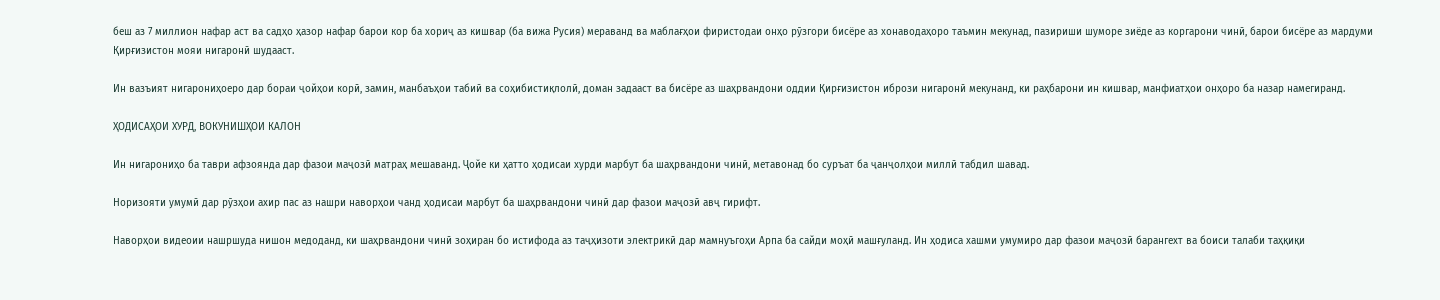беш аз 7 миллион нафар аст ва садҳо ҳазор нафар барои кор ба хориҷ аз кишвар (ба вижа Русия) мераванд ва маблағҳои фиристодаи онҳо рӯзгори бисёре аз хонаводаҳоро таъмин мекунад, пазириши шуморе зиёде аз коргарони чинӣ, барои бисёре аз мардуми Қирғизистон мояи нигаронӣ шудааст.

Ин вазъият нигарониҳоеро дар бораи ҷойҳои корӣ, замин, манбаъҳои табиӣ ва соҳибистиқлолӣ, доман задааст ва бисёре аз шаҳрвандони оддии Қирғизистон ибрози нигаронӣ мекунанд, ки раҳбарони ин кишвар, манфиатҳои онҳоро ба назар намегиранд.

ҲОДИСАҲОИ ХУРД, ВОКУНИШҲОИ КАЛОН

Ин нигарониҳо ба таври афзоянда дар фазои маҷозӣ матраҳ мешаванд. Ҷойе ки ҳатто ҳодисаи хурди марбут ба шаҳрвандони чинӣ, метавонад бо суръат ба ҷанҷолҳои миллӣ табдил шавад.

Норизояти умумӣ дар рӯзҳои ахир пас аз нашри наворҳои чанд ҳодисаи марбут ба шаҳрвандони чинӣ дар фазои маҷозӣ авҷ гирифт.

Наворҳои видеоии нашршуда нишон медоданд, ки шаҳрвандони чинӣ зоҳиран бо истифода аз таҷҳизоти электрикӣ дар мамнуъгоҳи Арпа ба сайди моҳӣ машғуланд. Ин ҳодиса хашми умумиро дар фазои маҷозӣ барангехт ва боиси талаби таҳқиқи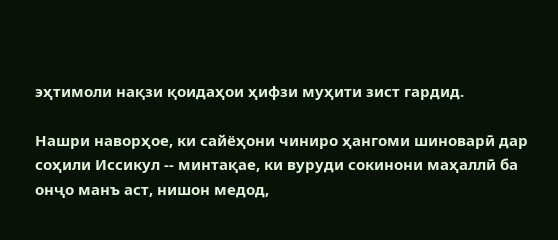эҳтимоли нақзи қоидаҳои ҳифзи муҳити зист гардид.

Нашри наворҳое, ки сайёҳони чиниро ҳангоми шиноварӣ дар соҳили Иссикул -- минтақае, ки вуруди сокинони маҳаллӣ ба онҷо манъ аст, нишон медод,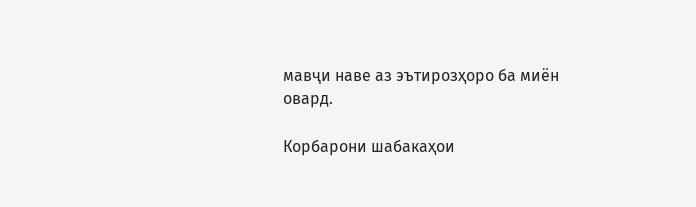мавҷи наве аз эътирозҳоро ба миён овард.

Корбарони шабакаҳои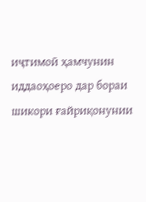иҷтимоӣ ҳамчунин иддаоҳоеро дар бораи шикори ғайриқонунии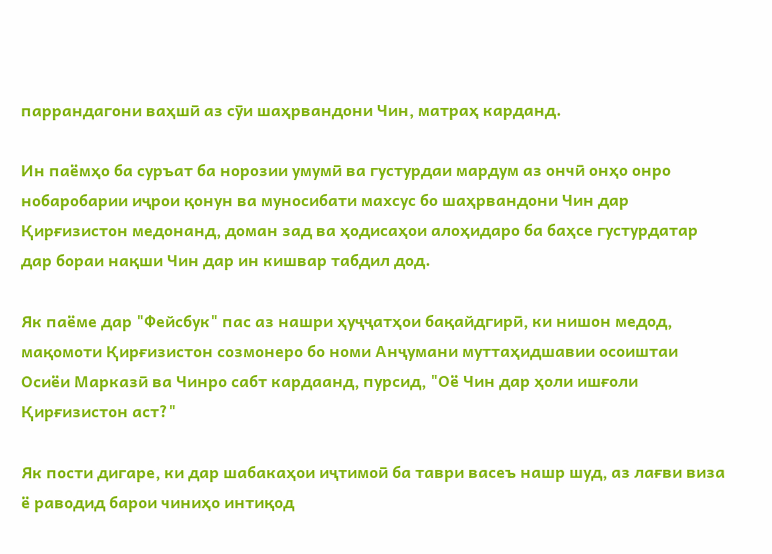паррандагони ваҳшӣ аз сӯи шаҳрвандони Чин, матраҳ карданд.

Ин паёмҳо ба суръат ба норозии умумӣ ва густурдаи мардум аз ончӣ онҳо онро нобаробарии иҷрои қонун ва муносибати махсус бо шаҳрвандони Чин дар Қирғизистон медонанд, доман зад ва ҳодисаҳои алоҳидаро ба баҳсе густурдатар дар бораи нақши Чин дар ин кишвар табдил дод.

Як паёме дар "Фейсбук" пас аз нашри ҳуҷҷатҳои бақайдгирӣ, ки нишон медод, мақомоти Қирғизистон созмонеро бо номи Анҷумани муттаҳидшавии осоиштаи Осиёи Марказӣ ва Чинро сабт кардаанд, пурсид, "Оё Чин дар ҳоли ишғоли Қирғизистон аст?"

Як пости дигаре, ки дар шабакаҳои иҷтимоӣ ба таври васеъ нашр шуд, аз лағви виза ё раводид барои чиниҳо интиқод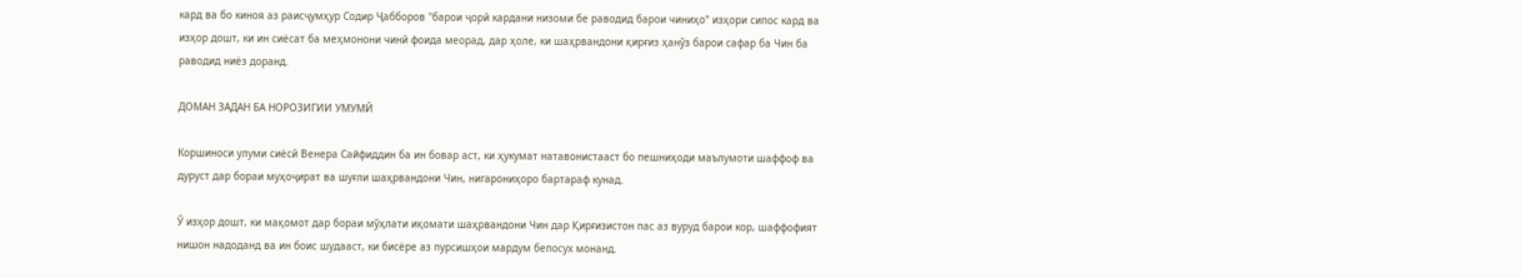кард ва бо киноя аз раисҷумҳур Содир Ҷабборов "барои ҷорӣ кардани низоми бе раводид барои чиниҳо" изҳори сипос кард ва изҳор дошт, ки ин сиёсат ба меҳмонони чинӣ фоида меорад, дар ҳоле, ки шаҳрвандони қирғиз ҳанӯз барои сафар ба Чин ба раводид ниёз доранд.

ДОМАН ЗАДАН БА НОРОЗИГИИ УМУМӢ

Коршиноси улуми сиёсӣ Венера Сайфиддин ба ин бовар аст, ки ҳукумат натавонистааст бо пешниҳоди маълумоти шаффоф ва дуруст дар бораи муҳоҷират ва шуғли шаҳрвандони Чин, нигарониҳоро бартараф кунад.

Ӯ изҳор дошт, ки мақомот дар бораи мӯҳлати иқомати шаҳрвандони Чин дар Қирғизистон пас аз вуруд барои кор, шаффофият нишон надоданд ва ин боис шудааст, ки бисёре аз пурсишҳои мардум бепосух монанд.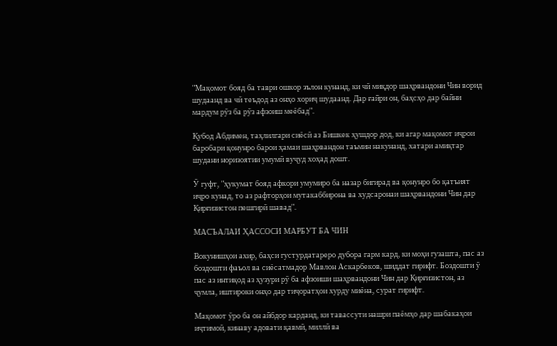"Мақомот бояд ба таври ошкор эълон кунанд, ки чӣ миқдор шаҳрвандони Чин ворид шудаанд ва чӣ теъдод аз онҳо хориҷ шудаанд. Дар ғайри он, баҳсҳо дар байни мардум рӯз ба рӯз афзоиш меёбад".

Қубод Абдимен, таҳлилгари сиёсӣ аз Бишкек ҳушдор дод, ки агар мақомот иҷрои баробари қонунро барои ҳамаи шаҳрвандон таъмин накунанд, хатари амиқтар шудани норизоятии умумӣ вуҷуд хоҳад дошт.

Ӯ гуфт, "ҳукумат бояд афкори умумиро ба назар бигирад ва қонунро бо қатъият иҷро кунад, то аз рафторҳои мутакаббирона ва худсаронаи шаҳрвандони Чин дар Қирғизистон пешгирӣ шавад".

МАСЪАЛАИ ҲАССОСИ МАРБУТ БА ЧИН

Вокунишҳои ахир, баҳси густурдатареро дубора гарм кард, ки моҳи гузашта, пас аз боздошти фаъол ва сиёсатмадор Мавлон Аскарбеков, шиддат гирифт. Боздошти ӯ пас аз интиқод аз ҳузури рӯ ба афзоиши шаҳрвандони Чин дар Қирғизистон, аз ҷумла, иштироки онҳо дар тиҷоратҳои хурду миёна, сурат гирифт.

Мақомот ӯро ба он айбдор карданд, ки тавассути нашри паёмҳо дар шабакаҳои иҷтимоӣ, кинаву адовати қавмӣ, миллӣ ва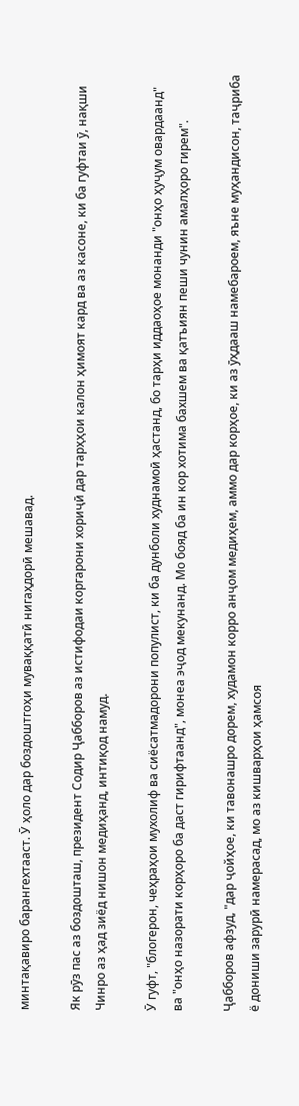минтақавиро барангехтааст. Ӯ ҳоло дар боздоштгоҳи муваққатӣ нигаҳдорӣ мешавад.

Як рӯз пас аз боздошташ, президент Содир Ҷабборов аз истифодаи коргарони хориҷӣ дар тарҳҳои калон ҳимоят кард ва аз касоне, ки ба гуфтаи ӯ, нақши Чинро аз ҳад зиёд нишон медиҳанд, интиқод намуд.

Ӯ гуфт, "блогерон, чеҳраҳои мухолиф ва сиёсатмадорони популист, ки ба дунболи худнамоӣ ҳастанд, бо тарҳи иддаоҳое монанди "онҳо ҳуҷум овардаанд" ва "онҳо назорати корҳоро ба даст гирифтаанд", монеа эҷод мекунанд. Мо бояд ба ин кор хотима бахшем ва қатъиян пеши чунин амалҳоро гирем".

Ҷабборов афзуд, "дар ҷойҳое, ки тавонашро дорем, худамон корро анҷом медиҳем, аммо дар корҳое, ки аз ӯҳдааш намебароем, яъне муҳандисон, таҷриба ё дониши зарурӣ намерасад, мо аз кишварҳои ҳамсоя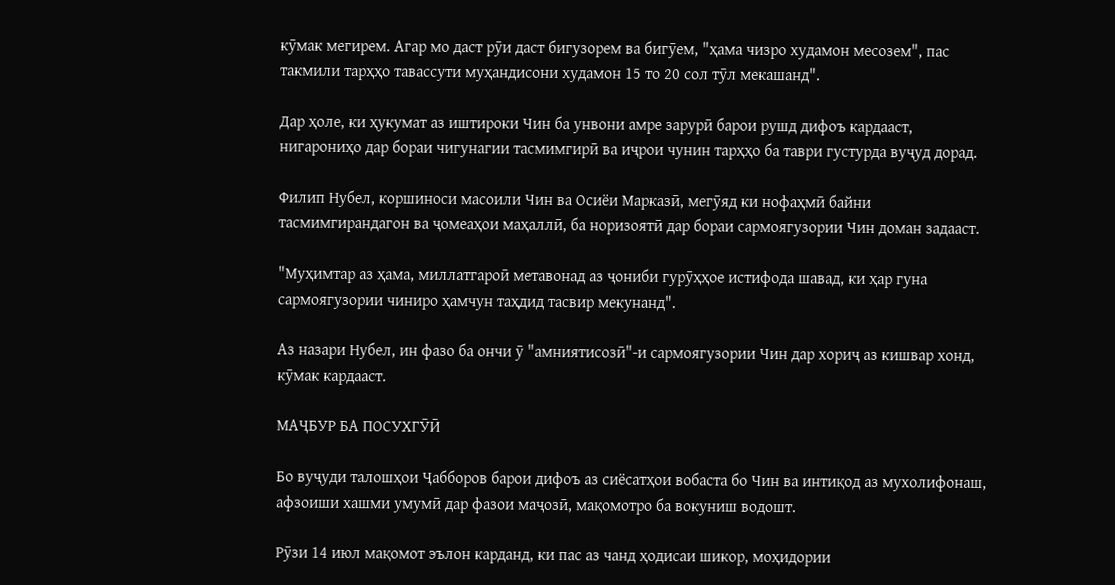кӯмак мегирем. Агар мо даст рӯи даст бигузорем ва бигӯем, "ҳама чизро худамон месозем", пас такмили тарҳҳо тавассути муҳандисони худамон 15 то 20 сол тӯл мекашанд".

Дар ҳоле, ки ҳукумат аз иштироки Чин ба унвони амре зарурӣ барои рушд дифоъ кардааст, нигарониҳо дар бораи чигунагии тасмимгирӣ ва иҷрои чунин тарҳҳо ба таври густурда вуҷуд дорад.

Филип Нубел, коршиноси масоили Чин ва Осиёи Марказӣ, мегӯяд ки нофаҳмӣ байни тасмимгирандагон ва ҷомеаҳои маҳаллӣ, ба норизоятӣ дар бораи сармоягузории Чин доман задааст.

"Муҳимтар аз ҳама, миллатгароӣ метавонад аз ҷониби гурӯҳҳое истифода шавад, ки ҳар гуна сармоягузории чиниро ҳамчун таҳдид тасвир мекунанд".

Аз назари Нубел, ин фазо ба ончи ӯ "амниятисозӣ"-и сармоягузории Чин дар хориҷ аз кишвар хонд, кӯмак кардааст.

МАҶБУР БА ПОСУХГӮӢ

Бо вуҷуди талошҳои Ҷабборов барои дифоъ аз сиёсатҳои вобаста бо Чин ва интиқод аз мухолифонаш, афзоиши хашми умумӣ дар фазои маҷозӣ, мақомотро ба вокуниш водошт.

Рӯзи 14 июл мақомот эълон карданд, ки пас аз чанд ҳодисаи шикор, моҳидории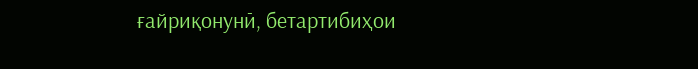ғайриқонунӣ, бетартибиҳои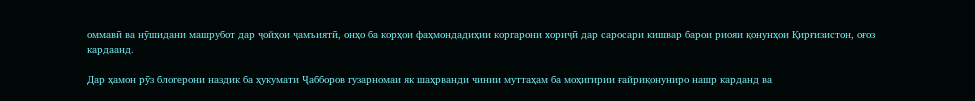оммавӣ ва нӯшидани машрубот дар ҷойҳои ҷамъиятӣ, онҳо ба корҳои фаҳмондадиҳии коргарони хориҷӣ дар саросари кишвар барои риояи қонунҳои Қирғизистон, оғоз кардаанд.

Дар ҳамон рӯз блогерони наздик ба ҳукумати Ҷабборов гузарномаи як шаҳрванди чинии муттаҳам ба моҳигирии ғайриқонуниро нашр карданд ва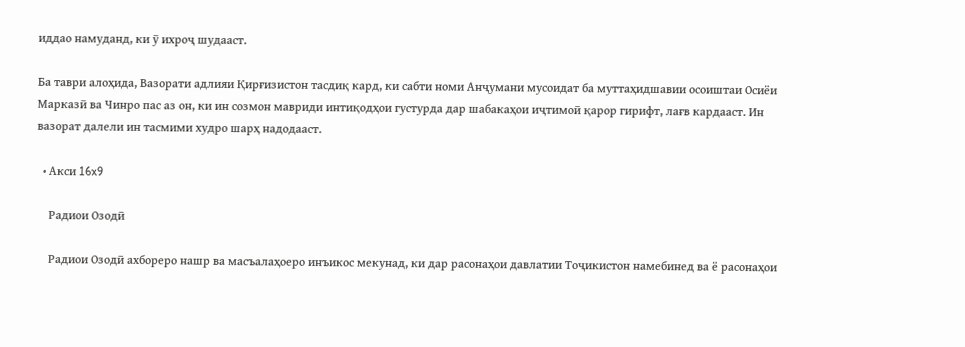иддао намуданд, ки ӯ ихроҷ шудааст.

Ба таври алоҳида, Вазорати адлияи Қирғизистон тасдиқ кард, ки сабти номи Анҷумани мусоидат ба муттаҳидшавии осоиштаи Осиёи Марказӣ ва Чинро пас аз он, ки ин созмон мавриди интиқодҳои густурда дар шабакаҳои иҷтимоӣ қарор гирифт, лағв кардааст. Ин вазорат далели ин тасмими худро шарҳ надодааст.

  • Акси 16x9

    Радиои Озодӣ

    Радиои Озодӣ ахбореро нашр ва масъалаҳоеро инъикос мекунад, ки дар расонаҳои давлатии Тоҷикистон намебинед ва ё расонаҳои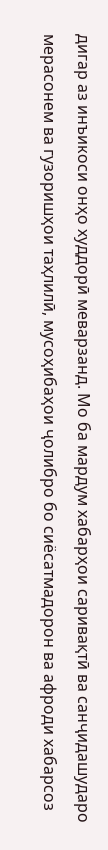дигар аз инъикоси онҳо худдорӣ меварзанд. Мо ба мардум хабарҳои саривақтӣ ва санҷидашударо мерасонем ва гузоришҳои таҳлилӣ, мусоҳибаҳои ҷолибро бо сиёсатмадорон ва афроди хабарсоз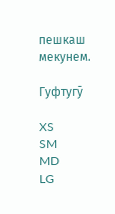пешкаш мекунем.

Гуфтугӯ

XS
SM
MD
LG